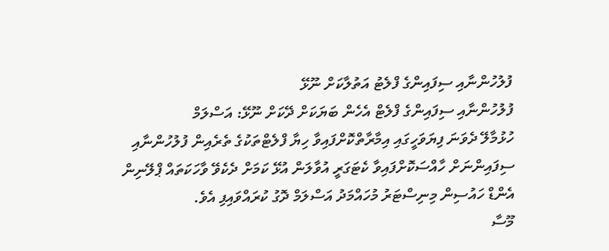ފުލުހުންނާއި ސިފައިންގެ ފްލެޓު އަތުލާކަށް ނޫޅޭ
ފުލުހުންނާއި ސިފައިންގެ ފްލެޓް އެހެން ބަޔަކަށް ދޭކަށް ނޫޅޭ: އަސްލަމް
ހުޅުމާލޭ ދެވަނަ ފިޔަވަހީގައި އިމާރާތްކޮށްފައިވާ ހިޔާ ފްލެޓްތަކުގެ ތެރެއިން ފުލުހުންނާއި ސިފައިންނަށް ހާއްސަކޮށްފައިވާ ކެޓަގަރީ އުވާލަން އުޅޭ ކަމަށް ދެކެވޭ ވާހަކަތައް ޕްލޭނިން އެންޑް ހައުސިން މިނިސްޓަރު މުހައްމަދު އަސްލަމް ދޮގު ކުރައްވައިފި އެވެ.
މޫސާ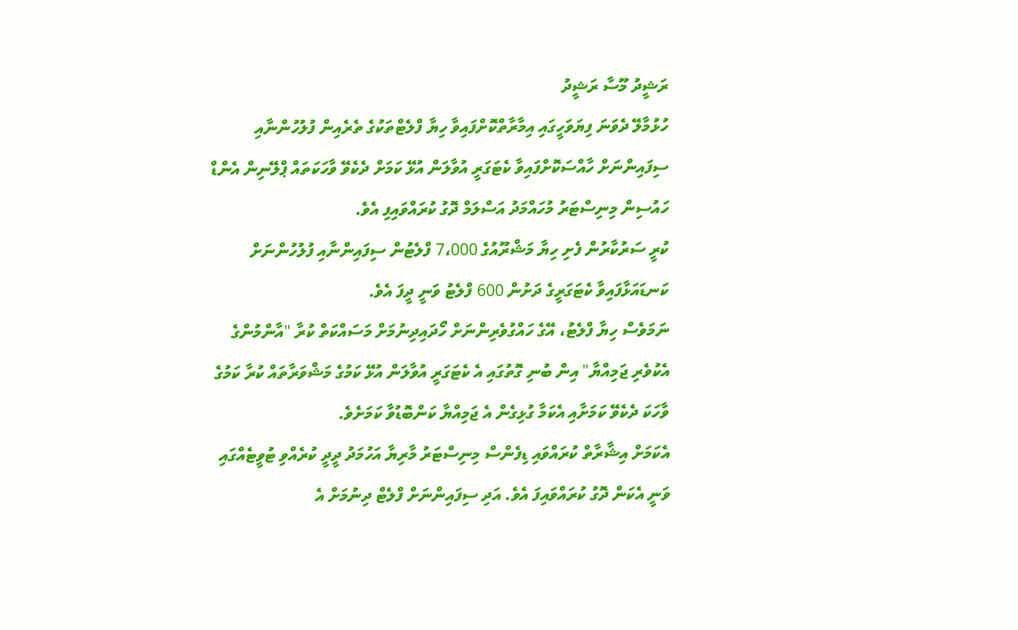ރަޝީދު މޫސާ ރަޝީދު
ހުޅުމާލޭ ދެވަނަ ފިޔަވަހީގައި އިމާރާތްކޮށްފައިވާ ހިޔާ ފްލެޓްތަކުގެ ތެރެއިން ފުލުހުންނާއި ސިފައިންނަށް ހާއްސަކޮށްފައިވާ ކެޓަގަރީ އުވާލަން އުޅޭ ކަމަށް ދެކެވޭ ވާހަކަތައް ޕްލޭނިން އެންޑް ހައުސިން މިނިސްޓަރު މުހައްމަދު އަސްލަމް ދޮގު ކުރައްވައިފި އެވެ.
ކުރީ ސަރުކާރުން ފެށި ހިޔާ މަޝްރޫއުގެ 7،000 ފްލެޓުން ސިފައިންނާއި ފުލުހުންނަށް ކަނޑައަޅާފައިވާ ކެޓަގަރީގެ ދަށުން 600 ފްލެޓު ވަނީ ދީފަ އެވެ.
ނަމަވެސް ހިޔާ ފްލެޓު، އޭގެ ހައްގުވެރިންނަށް ހޯދައިދިނުމަށް މަސައްކަތް ކުރާ "އާންމުންގެ އެކުވެރި ޖަމިއްޔާ" އިން ބުނި ގޮތުގައި އެ ކެޓަގަރީ އުވާލަން އުޅޭ ކަމުގެ މަޝްވަރާތައް ކުރާ ކަމުގެ ވާހަކަ ދެކެވޭ ކަމަށާއި އެކަމާ ގުޅިގެން އެ ޖަމިއްޔާ ކަންބޮޑުވާ ކަމަށެވެ.
އެކަމަށް އިޝާރާތް ކުރައްވައި ޑިފެންސް މިނިސްޓަރު މާރިޔާ އަހުމަދު ދީދީ ކުރެއްވި ޓުވީޓެއްގައި ވަނީ އެކަން ދޮގު ކުރައްވައިފަ އެވެ. އަދި ސިފައިންނަށް ފްލެޓް ދިނުމަށް އެ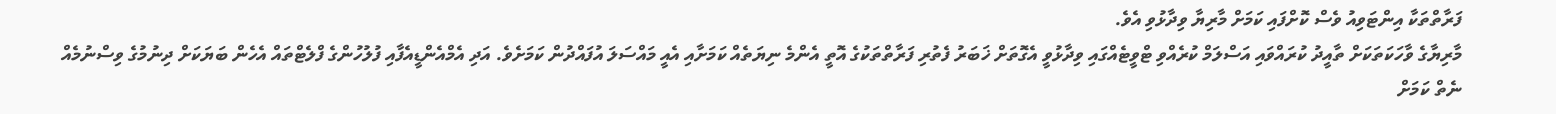ފަރާތްތަކާ އިންޓަވިއު ވެސް ކޮށްފައި ކަމަށް މާރިޔާ ވިދާޅުވި އެވެ.
މާރިޔާގެ ވާހަކަތަކަށް ތާއީދު ކުރައްވައި އަސްލަމް ކުރެއްވި ޓްވީޓެއްގައި ވިދާޅުވީ އެގޮތަށް ޚަބަރު ފެތުރި ފަރާތްތަކުގެ އޮތީ އެންމެ ނިޔަތެއް ކަމަށާއި އެއީ މައްސަލަ އުފައްދުން ކަމަށެވެ. އަދި އެމްއެންޑީއެފާއި ފުލުހުންގެ ފްލެޓްތައް އެހެން ބަޔަކަށް ދިނުމުގެ ވިސްނުމެއް ނެތް ކަމަށް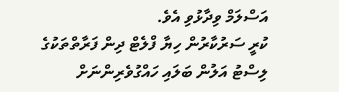އަސްލަމް ވިދާޅުވި އެވެ.
ކުރީ ސަރުކާރުން ހިޔާ ފްލެޓް ދިން ފަރާތްތަކުގެ ލިސްޓު އަލުން ބަލައި ހައްގުވެރިންނަށް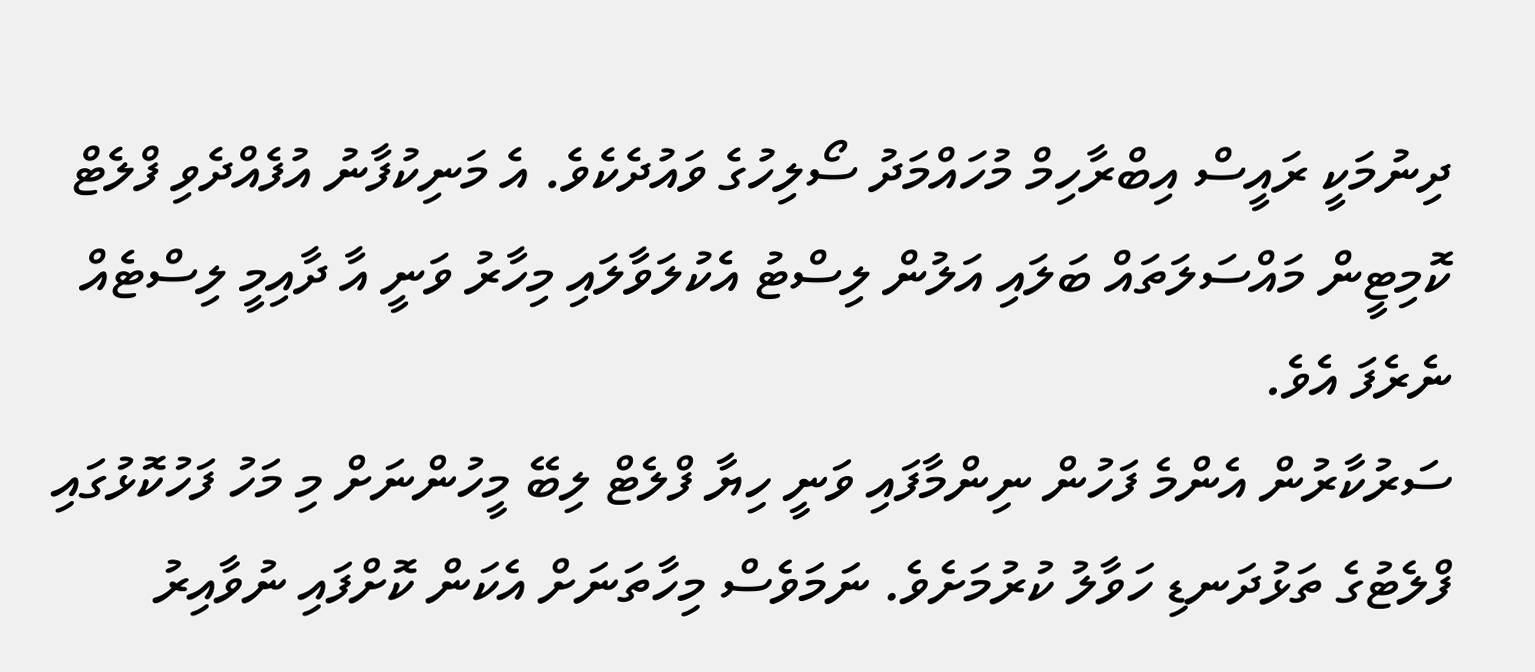ދިނުމަކީ ރައީސް އިބްރާހިމް މުހައްމަދު ސޯލިހުގެ ވައުދެކެވެ. އެ މަނިކުފާނު އުފެއްދެވި ފްލެޓް ކޮމިޓީން މައްސަލަތައް ބަލައި އަލުން ލިސްޓު އެކުލަވާލައި މިހާރު ވަނީ އާ ދާއިމީ ލިސްޓެއް ނެރެފަ އެވެ.
ސަރުކާރުން އެންމެ ފަހުން ނިންމާފައި ވަނީ ހިޔާ ފްލެޓް ލިބޭ މީހުންނަށް މި މަހު ފަހުކޮޅުގައި ފްލެޓުގެ ތަޅުދަނޑި ހަވާލު ކުރުމަށެވެ. ނަމަވެސް މިހާތަނަށް އެކަން ކޮށްފައި ނުވާއިރު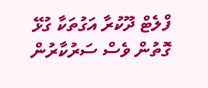ފްލެޓް ދޫކުރާ އަގުތަކާ ގުޅޭ ގޮތުން ވެސް ސަރުކާރުން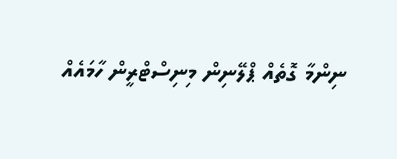ނިންމާ ގޮތެއް ޕްލޭނިން މިނިސްޓްރީން ހާމައެއް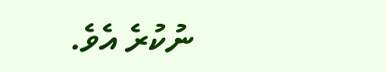ނުކުރެ އެވެ.